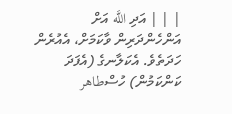| | | އަދި اللَّه އަށް އަންހެންދަރިން ވާކަމަށް، އެއުރެން ހަދަތެވެ. އެކަލާނގެ (އެފަދަ ކަންކަމުން) ހުސްطاهر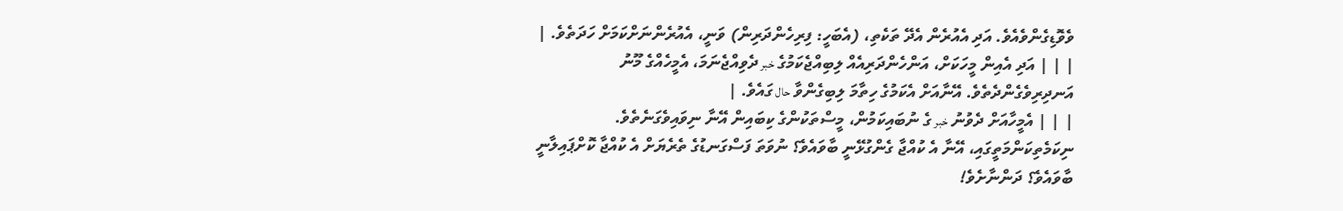ވެވޮޑިގެންވެއެވެ. އަދި އެއުރެން އެދޭ ތަކެތި، (އެބަހީ: ފިރިހެންދަރިން) ވަނީ، އެއުރެންނަށްކަމަށް ހަދަތެވެ. |
| | | އަދި އެއިން މީހަކަށް، އަންހެންދަރިއެއް ލިބިއްޖެކަމުގެ خبر ދެވިއްޖެނަމަ، އެމީހެއްގެ މޫނު އަނދިރިވެގެންދެތެވެ. އޭނާއަށް އެކަމުގެ ހިތާމަ ލިބިގެންވާ حال ގައެވެ. |
| | | އެމީހާއަށް ދެވުނު خبر ގެ ނުބައިކަމުން، މީސްތަކުންގެ ކިބައިން އޭނާ ނިވައިވެގަނެތެވެ. ނިކަމެތިކަންމަތީގައި، އޭނާ އެ ކުއްޖާ ގެންގުޅޭނީ ބާވައެވެ؟ ނުވަތަ ފަސްގަނޑުގެ ތެރެޔަށް އެ ކުއްޖާ ކޮށްޕައިލާނީ ބާވައެވެ؟ ދަންނާށެވެ!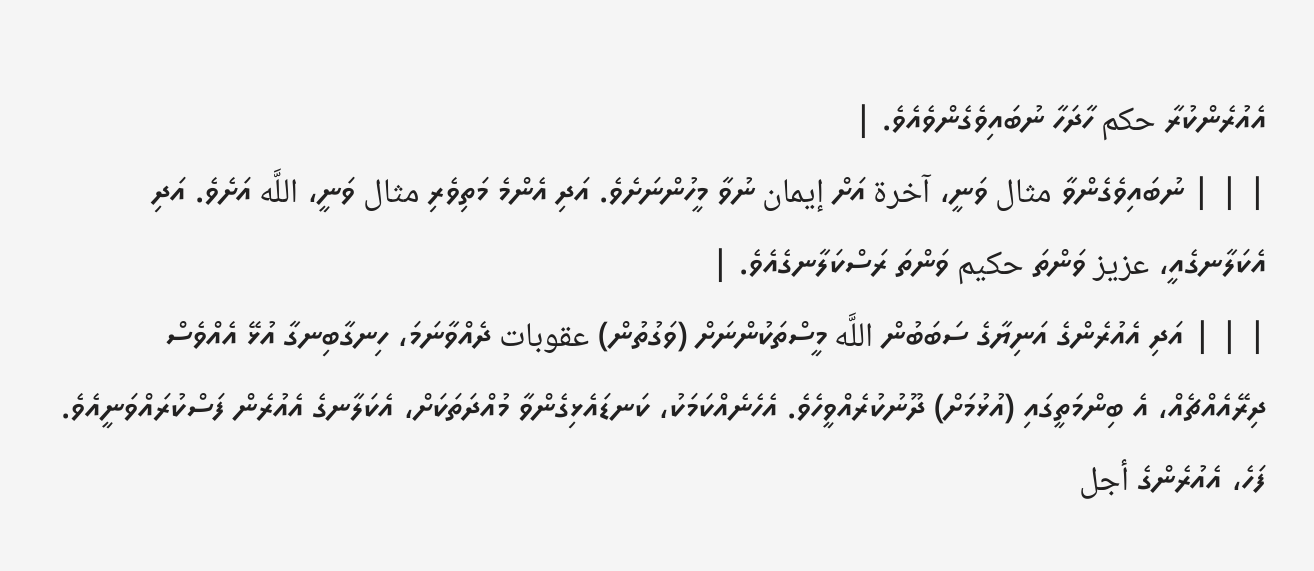އެއުރެންކުރާ حكم ހާދަހާ ނުބައިވެގެންވެއެވެ. |
| | | ނުބައިވެގެންވާ مثال ވަނީ، آخرة އަށް إيمان ނުވާ މީހުންނަށެވެ. އަދި އެންމެ މަތިވެރި مثال ވަނީ، اللَّه އަށެވެ. އަދި އެކަލާނގެއީ، عزيز ވަންތަ حكيم ވަންތަ ރަސްކަލާނގެއެވެ. |
| | | އަދި އެއުރެންގެ އަނިޔާގެ ސަބަބުން اللَّه މީސްތަކުންނަށް (ވަގުތުން) عقوبات ދެއްވާނަމަ، ހިނގާބިނގާ އުޅޭ އެއްވެސް ދިރޭއެއްޗެއް، އެ ބިންމަތީގައި (އުޅުމަށް) ދޫނުކުރެއްވީހެވެ. އެހެނެއްކަމަކު، ކަނޑައެޅިގެންވާ މުއްދަތަކަށް، އެކަލާނގެ އެއުރެން ފަސްކުރައްވަނީއެވެ. ފަހެ، އެއުރެންގެ أجل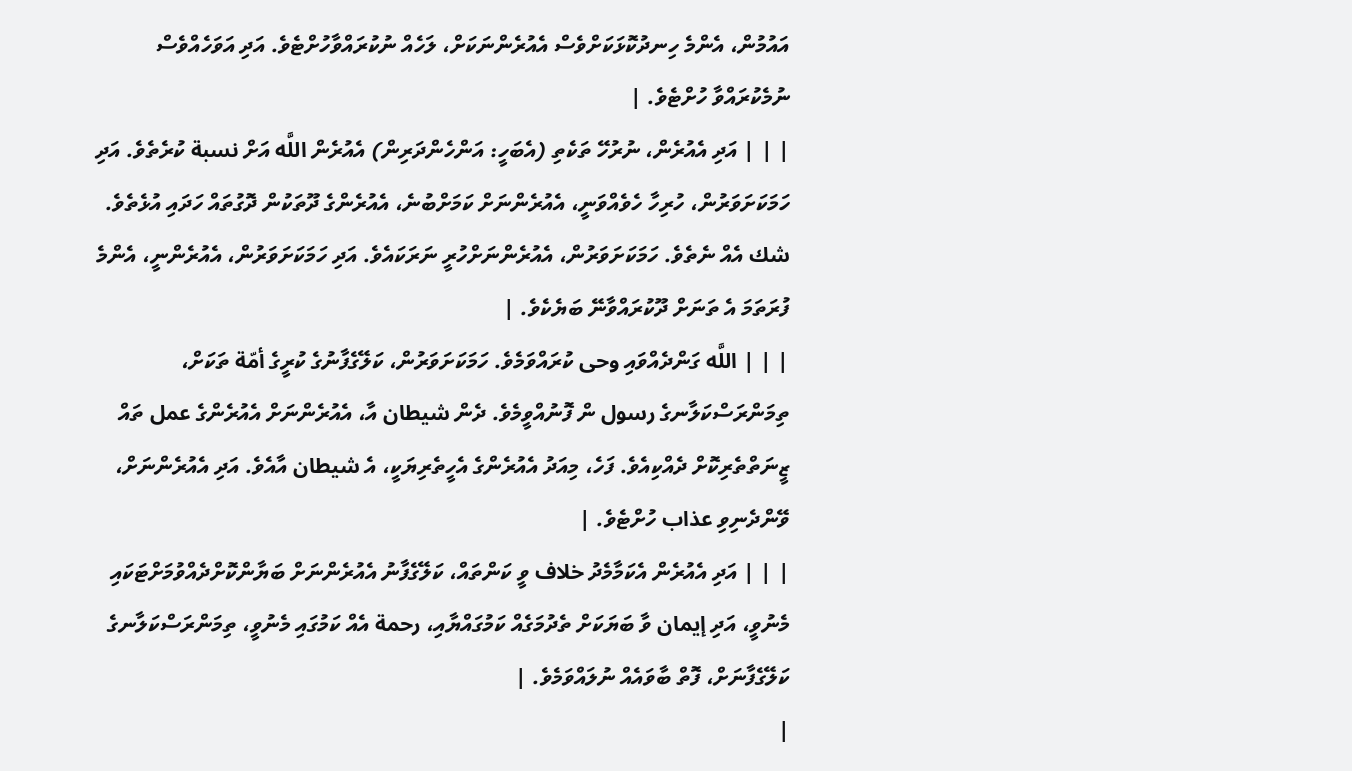އައުމުން، އެންމެ ހިނދުކޮޅަކަށްވެސް އެއުރެންނަކަށް، ލަހެއް ނުކުރައްވާހުށްޓެވެ. އަދި އަވަހެއްވެސް ނުމެކުރައްވާ ހުށްޓެވެ. |
| | | އަދި އެއުރެން، ނުރުހޭ ތަކެތި (އެބަހީ: އަންހެންދަރިން) އެއުރެން اللَّه އަށް نسبة ކުރެތެވެ. އަދި ހަމަކަށަވަރުން، ހުރިހާ ހެވެއްވަނީ، އެއުރެންނަށް ކަމަށްބުނެ، އެއުރެންގެ ދޫތަކުން ދޮގުތައް ހަދައި އުޅެތެވެ. شك އެއް ނެތެވެ. ހަމަކަށަވަރުން، އެއުރެންނަށްހުރީ ނަރަކައެވެ. އަދި ހަމަކަށަވަރުން، އެއުރެންނީ، އެންމެ ފުރަތަމަ އެ ތަނަށް ދޫކުރައްވާނޭ ބަޔެކެވެ. |
| | | اللَّه ގަންދެއްވައި وحى ކުރައްވަމެވެ. ހަމަކަށަވަރުން، ކަލޭގެފާނުގެ ކުރީގެ أمّة ތަކަށް، ތިމަންރަސްކަލާނގެ رسول ން ފޮނުއްވީމެވެ. ދެން شيطان އާ، އެއުރެންނަށް އެއުރެންގެ عمل ތައް ޒީނަތްތެރިކޮށް ދެއްކިއެވެ. ފަހެ، މިއަދު އެއުރެންގެ އެހީތެރިޔަކީ، އެ شيطان އާއެވެ. އަދި އެއުރެންނަށް، ވޭންދެނިވި عذاب ހުށްޓެވެ. |
| | | އަދި އެއުރެން އެކަމާމެދު خلاف ވީ ކަންތައް، ކަލޭގެފާނު އެއުރެންނަށް ބަޔާންކޮށްދެއްވުމަށްޓަކައި މެނުވީ، އަދި إيمان ވާ ބަޔަކަށް ތެދުމަގެއް ކަމުގައްޔާއި، رحمة އެއް ކަމުގައި މެނުވީ، ތިމަންރަސްކަލާނގެ ކަލޭގެފާނަށް، ފޮތް ބާވައެއް ނުލައްވަމެވެ. |
|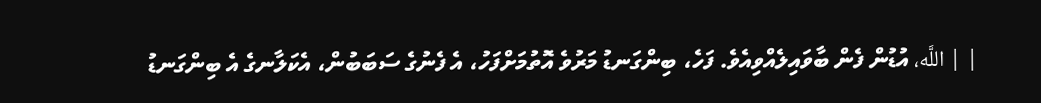| | اللَّه، އުޑުން ފެން ބާވައިލެއްވިއެވެ. ފަހެ، ބިންގަނޑު މަރުވެ އޮތުމަށްފަހު، އެ ފެނުގެ ސަބަބުން، އެކަލާނގެ އެ ބިންގަނޑު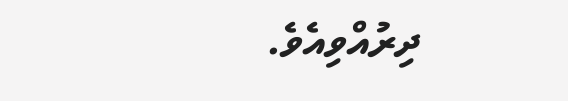ދިރުއްވިއެވެ.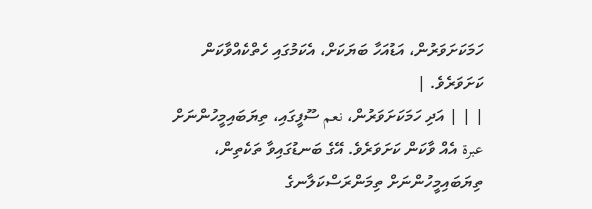ހަމަކަށަވަރުން، އަޑުއަހާ ބަޔަކަށް، އެކަމުގައި ހެތްކެއްވާކަން ކަށަވަރެވެ. |
| | | އަދި ހަމަކަށަވަރުން، نعم ސޫފީގައި، ތިޔަބައިމީހުންނަށް عبرة އެއް ވާކަން ކަށަވަރެވެ. އޭގެ ބަނޑުގައިވާ ތަކެތިން، ތިޔަބައިމީހުންނަށް ތިމަންރަސްކަލާނގެ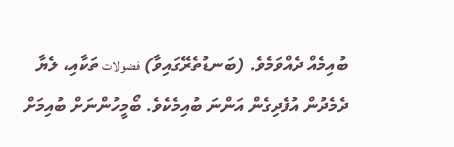ބުއިމެއް ދެއްވަމެވެ. (ބަނޑުތެރޭގައިވާ) فضولات ތަކާއި، ލެޔާ ދެމެދުން އުފެދިގެން އަންނަ ބުއިމެކެވެ. ބޯމީހުންނަށް ބުއިމަށް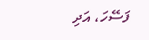ފަސޭހަ، އަދި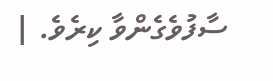ސާފުވެގެންވާ ކިރެވެ. |